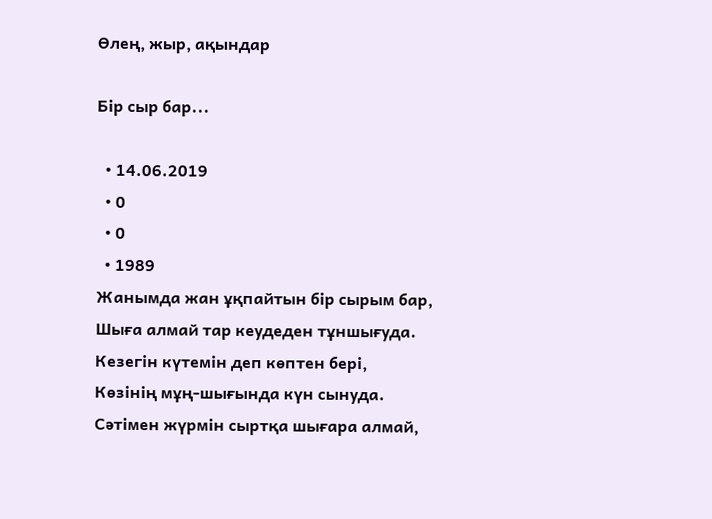Өлең, жыр, ақындар

Бір сыр бар...

  • 14.06.2019
  • 0
  • 0
  • 1989
Жанымда жан ұқпайтын бір сырым бар,
Шыға алмай тар кеудеден тұншығуда.
Кезегін күтемін деп көптен бері,
Көзінің мұң-шығында күн сынуда.
Сәтімен жүрмін сыртқа шығара алмай,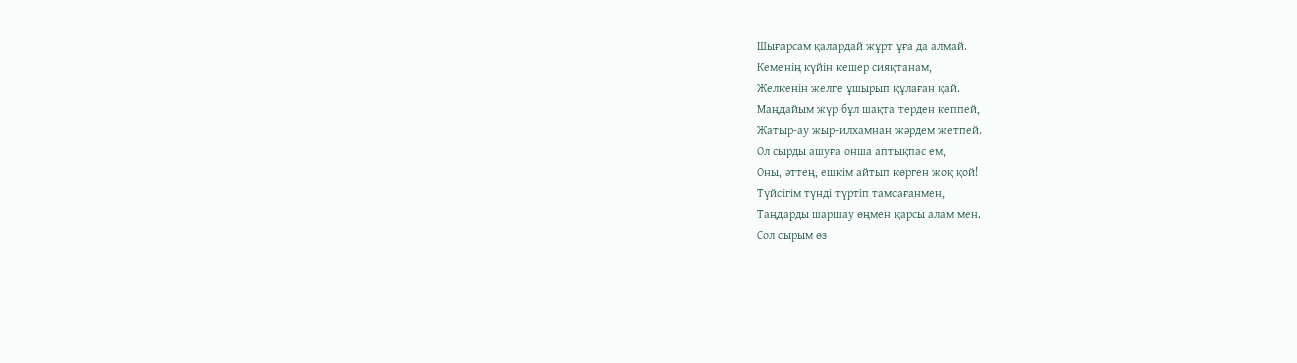Шығарсам қалардай жұрт ұға да алмай.
Кеменің күйін кешер сияқтанам,
Желкенін желге ұшырып құлаған қай.
Маңдайым жүр бұл шақта терден кеппей,
Жатыр-ау жыр-илхамнан жәрдем жетпей.
Ол сырды ашуға онша аптықпас ем,
Оны, әттең, ешкім айтып көрген жоқ қой!
Түйсігім түнді түртіп тамсағанмен,
Таңдарды шаршау өңмен қарсы алам мен.
Сол сырым өз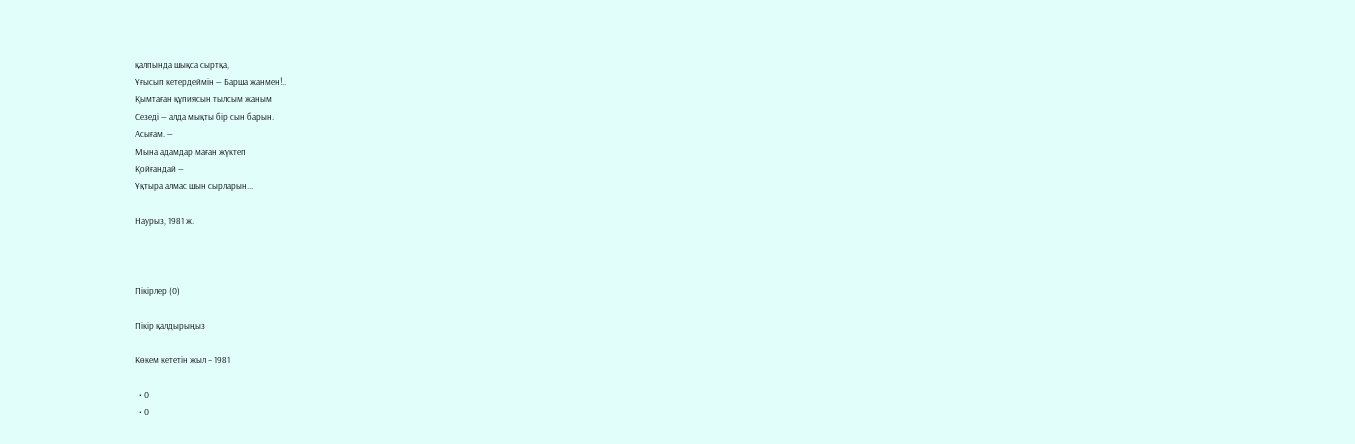қалпында шықса сыртқа,
Ұғысып кетердеймін — Барша жанмен!..
Қымтаған құпиясын тылсым жаным
Сезеді — алда мықты бір сын барын.
Асығам. —
Мына адамдар маған жүктеп
Қойғандай —
Ұқтыра алмас шын сырларын...

Наурыз, 1981 ж.



Пікірлер (0)

Пікір қалдырыңыз

Көкем кететін жыл – 1981

  • 0
  • 0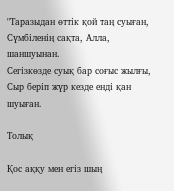"Таразыдан өттік қой таң суыған,
Сүмбіленің сақта, Алла, шаншуынан.
Сегізкөзде суық бар соғыс жылғы,
Сыр беріп жүр кезде енді қан шуыған.

Толық

Қос аққу мен егіз шың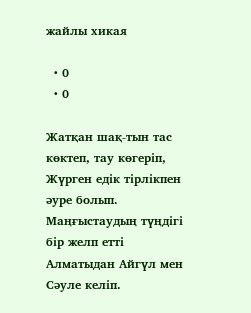жайлы хикая

  • 0
  • 0

Жатқан шақ-тын тас көктеп, тау көгеріп,
Жүрген едік тірлікпен әуре болып.
Маңғыстаудың түңдігі бір желп етті
Алматыдан Айгүл мен Сәуле келіп.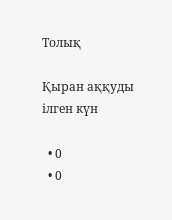Толық

Қыран аққуды ілген күн

  • 0
  • 0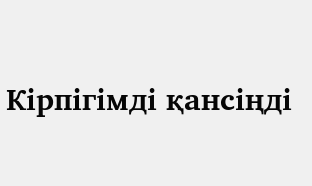Кірпігімді қансіңді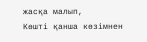жасқа малып,
Көшті қанша көзімнен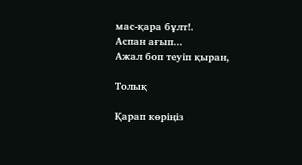мас-қара бұлт!.
Аспан ағып...
Ажал боп теуіп қыран,

Толық

Қарап көріңіз